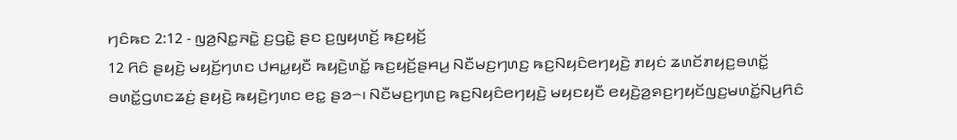ꤚꤢꤨꤒꤢ 2:12 - ꤜꤤ꤬ꤡꤢ꤭ꤏꤢꤧ꤭ ꤢ꤬ꤞꤢꤧ꤭ ꤔꤢ ꤢ꤬ꤜꤟꤛꤢꤩ꤬ ꤒꤢ꤬ꤟꤢꤩ꤬
12 ꤖꤢꤨ ꤔꤟꤢꤧ꤬ ꤗꤟꤢꤩ꤬ꤚꤛꤢ ꤓꤌꤣ꤭ꤟꤢꤪ ꤒꤟꤢꤧ꤬ꤛꤢꤩ꤭ ꤒꤢ꤬ꤟꤢꤩ꤬ꤔꤌꤣ꤬ ꤡꤢꤪꤗꤢ꤬ꤚꤛꤢ꤬ ꤒꤢ꤬ꤡꤟꤢꤨꤕꤚꤟꤢꤧ꤬ ꤊꤟꤢꤦ ꤘꤛꤢꤩꤊꤟꤢ꤬ꤋꤛꤢꤩ꤭ ꤋꤛꤢꤩ꤭ꤞꤛꤢꤘꤢꤦ꤬ ꤔꤟꤢꤧ꤬ ꤒꤟꤢꤧ꤬ꤚꤛꤢ ꤕꤢ꤭ ꤔꤤ꤮꤯ ꤡꤢꤪꤗꤢ꤬ꤚꤛꤢ꤬ ꤒꤢ꤬ꤡꤟꤢꤨꤕꤚꤟꤢꤧ꤬ ꤗꤟꤢꤟꤢꤪ ꤕꤟꤢꤧ꤬ꤤ꤬ꤎꤢ꤬ꤚꤟꤢꤩꤜꤢ꤬ꤗꤛꤢꤩ꤭ꤡꤣ꤬ꤖꤢꤨ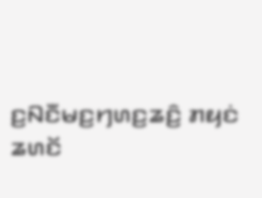ꤢ꤬ꤡꤢꤪꤗꤢ꤬ꤚꤛꤢ꤬ꤘꤢꤨ꤬ ꤊꤟꤢꤦ ꤘꤛꤢꤩ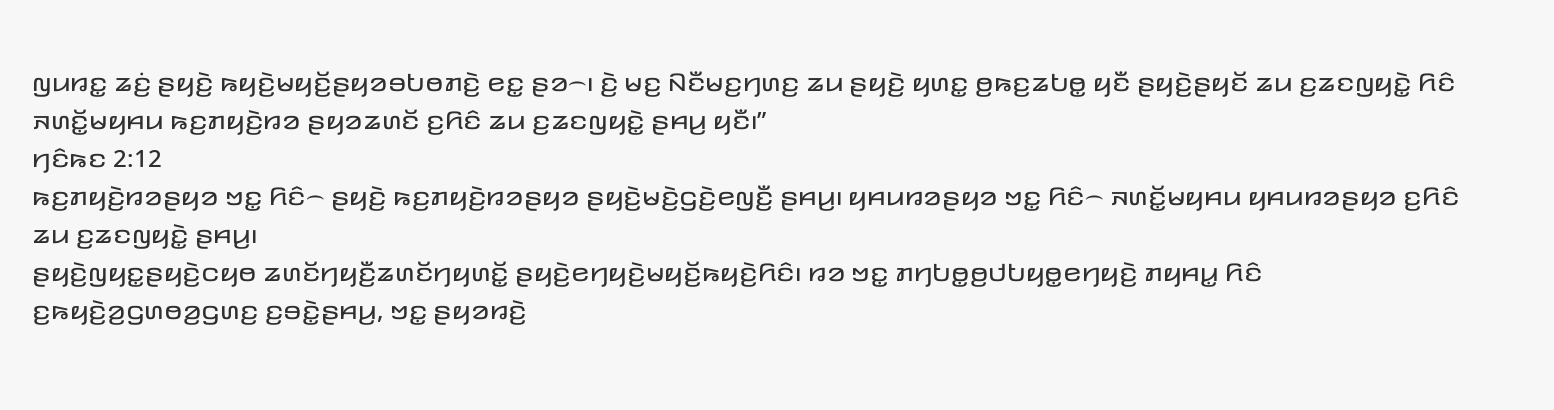ꤜꤣꤙꤢ꤭ ꤘꤢꤦ꤬ ꤔꤟꤢꤧ꤬ ꤒꤟꤢꤧ꤬ꤗꤟꤢꤩ꤬ꤔꤟꤤꤋꤝꤥꤊꤢꤧ꤬ ꤕꤢ꤭ ꤔꤤ꤮꤯ ꤢꤧ꤬ ꤗꤢ꤬ ꤡꤢꤪꤗꤢ꤬ꤚꤛꤢ꤬ ꤘꤣ ꤔꤟꤢꤧ꤬ ꤟꤛꤢ꤭ ꤥ꤬ꤒꤢ꤬ꤘꤝꤥ꤭ ꤟꤢꤪ ꤔꤟꤢꤧ꤬ꤔꤟꤢꤩ ꤘꤣ ꤢ꤬ꤘꤢꤜꤟꤢꤧ꤭ ꤖꤢꤨ ꤏꤛꤢꤩ꤭ꤗꤟꤌꤣ ꤒꤢ꤬ꤊꤟꤢꤧ꤬ꤙꤤ ꤔꤟꤤꤘꤛꤢꤩ ꤢ꤬ꤖꤢꤨ ꤘꤣ ꤢ꤬ꤘꤢꤜꤟꤢꤧ꤭ ꤔꤌꤣ꤬ ꤟꤢꤪ꤯”
ꤚꤢꤨꤒꤢ 2:12
ꤒꤢ꤬ꤊꤟꤢꤧ꤬ꤙꤤꤔꤟꤤ ꤠꤢ꤭ ꤖꤢꤨ꤮ ꤔꤟꤢꤧ꤬ ꤒꤢ꤬ꤊꤟꤢꤧ꤬ꤙꤤꤔꤟꤤ ꤔꤟꤢꤧ꤬ꤗꤢꤧ꤬ꤞꤢꤧ꤬ꤕꤜꤢꤪ꤬ ꤔꤌꤣ꤬꤯ ꤟꤌꤣꤙꤤꤔꤟꤤ ꤠꤢ꤭ ꤖꤢꤨ꤮ ꤏꤛꤢꤩ꤭ꤗꤟꤌꤣ ꤟꤌꤣꤙꤤꤔꤟꤤ ꤢ꤬ꤖꤢꤨ ꤘꤣ ꤢ꤬ꤘꤢꤜꤟꤢꤧ꤭ ꤔꤌꤣ꤬꤯
ꤔꤟꤢꤧ꤬ꤜꤟꤢ꤭ꤔꤟꤢꤧ꤬ꤍꤟꤥ ꤘꤛꤢꤩꤚꤟꤢꤪ꤬ꤘꤛꤢꤩꤚꤟꤛꤢꤩ꤭ ꤔꤟꤢꤧ꤬ꤕꤚꤟꤢꤧ꤬ꤗꤟꤢꤩ꤬ꤒꤟꤢꤧ꤬ꤖꤢꤨ꤯ ꤙꤤ ꤠꤢ꤭ ꤊꤚꤝꤥ꤭ꤥ꤬ꤓꤝꤟꤥ꤭ꤕꤚꤟꤢꤧ꤬ ꤊꤟꤌꤣ꤭ ꤖꤢꤨ ꤢ꤬ꤒꤟꤢꤧ꤬ꤤ꤬ꤞꤛꤥꤤ꤬ꤞꤛꤢ꤬ ꤢ꤬ꤋꤢꤧ꤭ꤔꤌꤣ꤬, ꤠꤢ꤭ ꤔꤟꤤꤙꤢꤧ꤬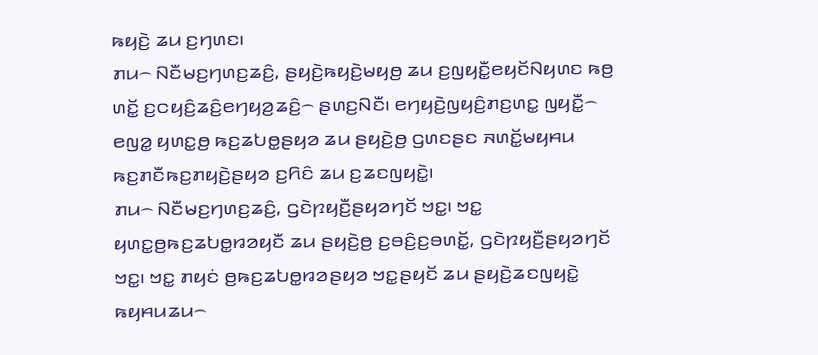ꤒꤟꤢꤧ꤬ ꤘꤣ ꤢ꤬ꤚꤛꤢ꤯
ꤊꤣ꤮ ꤡꤢꤪꤗꤢ꤬ꤚꤛꤢ꤬ꤘꤢꤨ꤬, ꤔꤟꤢꤧ꤬ꤒꤟꤢꤧ꤬ꤗꤟꤥ꤬ ꤘꤣ ꤢ꤬ꤜꤟꤢꤪ꤭ꤕꤟꤢꤩꤡꤟꤛꤢ ꤒꤥ꤬ ꤛꤢꤩ꤭ ꤢ꤬ꤍꤟꤢꤨ꤬ꤘꤢꤨ꤬ꤕꤚꤟꤤ꤬ꤘꤢꤨ꤬꤮ ꤔꤛꤢ꤬ꤡꤢꤪ꤯ ꤕꤚꤟꤢꤧ꤬ꤜꤟꤢꤨ꤬ꤊꤢ꤬ꤛꤢ꤭ ꤜꤟꤢꤪ꤭꤮ ꤕꤜꤤ꤭ ꤟꤛꤢ꤭ꤥ꤬ ꤒꤢ꤬ꤘꤝꤥ꤭ꤔꤟꤤ ꤘꤣ ꤔꤟꤢꤧ꤬ꤥ꤬ ꤞꤛꤢꤔꤢ ꤏꤛꤢꤩ꤭ꤗꤟꤌꤣ ꤒꤢ꤬ꤊꤢꤪꤒꤢ꤬ꤊꤟꤢꤧ꤬ꤔꤟꤤ ꤢ꤬ꤖꤢꤨ ꤘꤣ ꤢ꤬ꤘꤢꤜꤟꤢꤧ꤭꤯
ꤊꤣ꤮ ꤡꤢꤪꤗꤢ꤬ꤚꤛꤢ꤬ꤘꤢꤨ꤬, ꤞꤢꤧꤐꤟꤢꤪ꤬ꤔꤟꤤꤚꤢꤩ ꤠꤢ꤭꤯ ꤠꤢ꤭ ꤟꤛꤢ꤭ꤥ꤬ꤒꤢ꤬ꤘꤝꤥ꤭ꤙꤤꤟꤢꤪ ꤘꤣ ꤔꤟꤢꤧ꤬ꤥ꤬ ꤢ꤬ꤋꤢꤨ꤬ꤢ꤬ꤋꤛꤢꤩ꤭, ꤞꤢꤧꤐꤟꤢꤪ꤬ꤔꤟꤤꤚꤢꤩ ꤠꤢ꤭꤯ ꤠꤢ꤭ ꤊꤟꤢꤦ ꤥ꤬ꤒꤢ꤬ꤘꤝꤥ꤭ꤙꤤꤔꤟꤤ ꤠꤢ꤭ꤔꤟꤢꤩ ꤘꤣ ꤔꤟꤢꤧ꤬ꤘꤢꤜꤟꤢꤧ꤭ ꤒꤟꤌꤣꤘꤣ꤮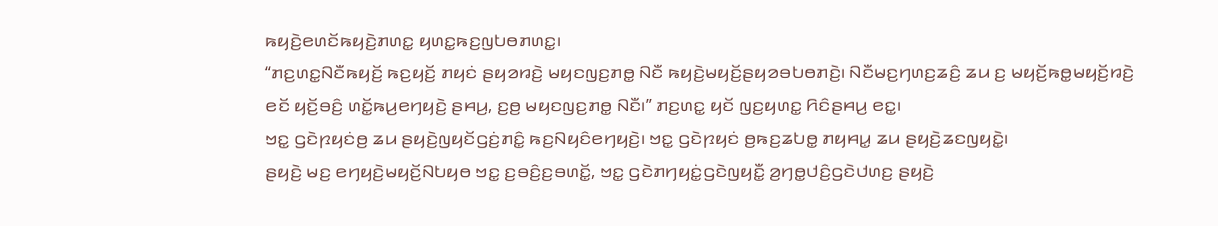ꤒꤟꤢꤧ꤬ꤕꤛꤢꤩꤒꤟꤢꤧ꤬ꤊꤛꤢ꤭ ꤟꤛꤢ꤭ꤒꤢ꤬ꤜꤝꤥꤊꤛꤢ꤭꤯
“ꤊꤢ꤬ꤛꤢ꤭ꤡꤢꤪꤒꤟꤢꤩ꤬ ꤒꤢ꤬ꤟꤢꤩ꤬ ꤊꤟꤢꤦ ꤔꤟꤤꤙꤢꤧ꤬ ꤗꤟꤢꤜꤢ꤬ꤊꤥ꤭ ꤡꤢꤪ ꤒꤟꤢꤧ꤬ꤗꤟꤢꤩ꤬ꤔꤟꤤꤋꤝꤥꤊꤢꤧ꤬꤯ ꤡꤢꤪꤗꤢ꤬ꤚꤛꤢ꤬ꤘꤢꤨ꤬ ꤘꤣ ꤢ꤬ ꤗꤟꤢꤩ꤬ꤒꤥ꤭ꤗꤟꤢꤩ꤬ꤙꤢꤧ꤬ ꤕꤢꤩ ꤟꤢꤩ꤬ꤋꤢꤨ꤬ ꤛꤢꤩ꤭ꤒꤣ꤬ꤕꤚꤟꤢꤧ꤬ ꤔꤌꤣ꤬, ꤢ꤬ꤥ꤬ ꤗꤟꤢꤜꤢ꤬ꤊꤥ꤭ ꤡꤢꤪ꤯” ꤊꤢ꤬ꤛꤢ꤭ ꤟꤢꤩ ꤜꤢ꤬ꤟꤛꤢ꤭ ꤖꤢꤨꤔꤌꤣ꤬ ꤕꤢ꤭꤯
ꤠꤢ꤭ ꤞꤢꤧꤐꤟꤢꤦꤥ꤬ ꤘꤣ ꤔꤟꤢꤧ꤬ꤜꤟꤢꤩꤞꤢꤦ꤬ꤊꤢꤨ꤭ ꤒꤢ꤬ꤡꤟꤢꤨꤕꤚꤟꤢꤧ꤬꤯ ꤠꤢ꤭ ꤞꤢꤧꤐꤟꤢꤦ ꤥ꤬ꤒꤢ꤬ꤘꤝꤥ꤭ ꤊꤟꤌꤣ꤭ ꤘꤣ ꤔꤟꤢꤧ꤬ꤘꤢꤜꤟꤢꤧ꤭꤯
ꤔꤟꤢꤧ꤬ ꤗꤢ꤬ ꤕꤚꤟꤢꤧ꤬ꤗꤟꤢꤩ꤬ꤡꤝꤟꤥ ꤠꤢ꤭ ꤢ꤬ꤋꤢꤨ꤬ꤢ꤬ꤋꤛꤢꤩ꤭, ꤠꤢ꤭ ꤞꤢꤧꤊꤚꤟꤢꤦ꤭ꤞꤢꤧꤜꤟꤢꤪ꤭ ꤤ꤬ꤚꤥ꤭ꤓꤢꤨ꤬ꤞꤢꤧꤓꤛꤢ꤬ ꤔꤟꤢꤧ꤬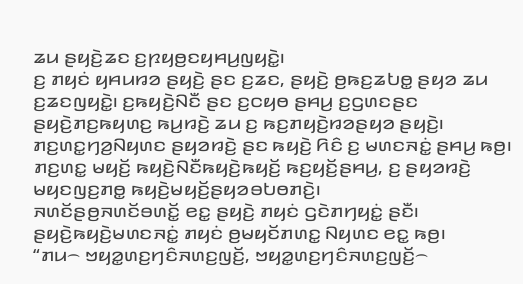ꤘꤣ ꤔꤟꤢꤧ꤬ꤘꤢ ꤢ꤬ꤐꤟꤥ꤬ꤢꤟꤌꤣ꤬ꤜꤟꤢꤧ꤭꤯
ꤢ꤬ ꤊꤟꤢꤦ ꤟꤌꤣꤙꤤ ꤔꤟꤢꤧ꤬ ꤔꤢ ꤢ꤬ꤘꤢ, ꤔꤟꤢꤧ꤬ ꤥ꤬ꤒꤢ꤬ꤘꤝꤥ꤭ ꤔꤟꤤ ꤘꤣ ꤢ꤬ꤘꤢꤜꤟꤢꤧ꤭꤯ ꤢ꤬ꤒꤟꤢꤧ꤬ꤡꤢꤪ ꤔꤢ ꤢ꤬ꤍꤟꤥ ꤔꤌꤣ꤬ ꤢ꤬ꤞꤛꤢꤔꤢ ꤔꤟꤢꤧ꤬ꤊꤢ꤬ꤒꤟꤛꤢ꤬ ꤒꤣ꤬ꤙꤢꤧ꤬ ꤘꤣ ꤢ꤬ ꤒꤢ꤬ꤊꤟꤢꤧ꤬ꤙꤤꤔꤟꤤ ꤔꤟꤢꤧ꤬꤯
ꤊꤢ꤬ꤛꤢ꤭ꤚꤤ꤬ꤡꤟꤛꤢ ꤔꤟꤤꤙꤢꤧ꤬ ꤔꤢ ꤒꤟꤢꤧ꤬ ꤖꤢꤨ ꤢ꤬ ꤗꤛꤢꤏꤢꤦ꤭ ꤔꤌꤣ꤬ ꤒꤥ꤬꤯ ꤊꤢ꤬ꤛꤢ꤭ ꤗꤟꤢꤩ꤬ ꤒꤟꤢꤧ꤬ꤡꤢꤪꤒꤟꤢꤧ꤬ꤒꤟꤢꤩ꤬ ꤒꤢ꤬ꤟꤢꤩ꤬ꤔꤌꤣ꤬, ꤢ꤬ ꤔꤟꤤꤙꤢꤧ꤬ ꤗꤟꤢꤜꤢ꤬ꤊꤥ꤭ ꤒꤟꤢꤧ꤬ꤗꤟꤢꤩ꤬ꤔꤟꤤꤋꤝꤥꤊꤢꤧ꤬꤯
ꤏꤛꤢꤩꤔꤥ꤬ꤏꤛꤢꤩꤋꤛꤢꤩ꤭ ꤕꤢ꤭ ꤔꤟꤢꤧ꤬ ꤊꤟꤢꤦ ꤞꤢꤧꤊꤚꤟꤢꤦ꤭ ꤔꤢꤪ꤯ ꤔꤟꤢꤧ꤬ꤒꤟꤢꤧ꤬ꤗꤛꤢꤏꤢꤦ꤭ ꤊꤟꤢꤦ ꤥ꤬ꤗꤟꤢꤩꤊꤛꤢ꤭ ꤡꤟꤛꤢ ꤕꤢ꤭ ꤒꤥ꤬꤯
“ꤊꤣ꤮ ꤠꤟꤤ꤭ꤛꤢ꤬ꤚꤢꤨꤏꤛꤢ꤬ꤜꤢꤩ꤬, ꤠꤟꤤ꤭ꤛꤢ꤬ꤚꤢꤨꤏꤛꤢ꤬ꤜꤢꤩ꤬꤮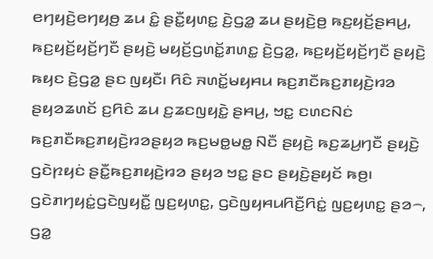ꤕꤚꤟꤢꤧ꤬ꤕꤚꤟꤥ꤬ ꤘꤣ ꤢꤨ꤭ ꤔꤢꤪ꤭ꤟꤛꤢ꤭ ꤢꤧ꤬ꤞꤤ꤭ ꤘꤣ ꤔꤟꤢꤧ꤬ꤥ꤬ ꤒꤢ꤬ꤟꤢꤩ꤬ꤔꤌꤣ꤬, ꤒꤢ꤬ꤟꤢꤩ꤬ꤟꤢꤩ꤬ꤚꤢꤪ ꤔꤟꤢꤧ꤬ ꤗꤟꤢꤩ꤬ꤞꤛꤢꤩ꤭ꤊꤛꤢ꤭ ꤢꤧ꤬ꤞꤤ꤭, ꤒꤢ꤬ꤟꤢꤩ꤬ꤟꤢꤩ꤬ꤚꤢꤪ ꤔꤟꤢꤧ꤬ ꤒꤟꤢ ꤢꤧ꤬ꤞꤤ꤭ ꤔꤢ ꤜꤟꤢꤪ꤯ ꤖꤢꤨ ꤏꤛꤢꤩ꤭ꤗꤟꤌꤣ ꤒꤢ꤬ꤊꤢꤪꤒꤢ꤬ꤊꤟꤢꤧ꤬ꤙꤤ ꤔꤟꤤꤘꤛꤢꤩ ꤢ꤬ꤖꤢꤨ ꤘꤣ ꤢ꤬ꤘꤢꤜꤟꤢꤧ꤭ ꤔꤌꤣ꤬, ꤠꤢ꤭ ꤢꤛꤢꤡꤢꤦ ꤒꤢ꤬ꤊꤢꤪꤒꤢ꤬ꤊꤟꤢꤧ꤬ꤙꤤꤔꤟꤤ ꤒꤢ꤬ꤗꤥ꤭ꤗꤥ꤭ ꤡꤢꤪ ꤔꤟꤢꤧ꤬ ꤒꤢ꤬ꤘꤣ꤬ꤚꤢꤪ ꤔꤟꤢꤧ꤬ ꤞꤢꤧꤐꤟꤢꤦ ꤔꤢꤪ꤭ꤒꤢ꤬ꤊꤟꤢꤧ꤬ꤙꤤ ꤔꤟꤤ ꤠꤢ꤭ ꤔꤢ ꤔꤟꤢꤧ꤬ꤔꤟꤢꤩ ꤒꤥ꤬꤯
ꤞꤢꤧꤊꤚꤟꤢꤦ꤭ꤞꤢꤧꤜꤟꤢꤪ꤭ ꤜꤢ꤬ꤟꤛꤢ꤭, ꤞꤢꤧꤜꤟꤌꤣꤖꤢꤪ꤬ꤖꤢꤦ꤭ ꤜꤢ꤬ꤟꤛꤢ꤭ ꤔꤤ꤮, ꤞꤤ꤭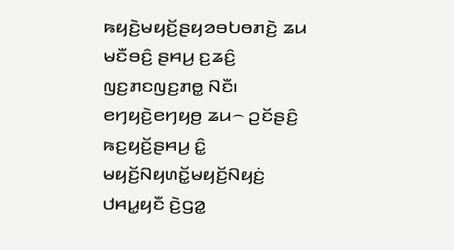ꤒꤟꤢꤧ꤬ꤗꤟꤢꤩ꤬ꤔꤟꤤꤋꤝꤥꤊꤢꤧ꤬ ꤘꤣ ꤗꤢꤪꤋꤢꤨ꤬ ꤔꤌꤣ꤬ ꤢ꤬ꤘꤢꤨ꤬ ꤜꤢ꤬ꤊꤢꤜꤢ꤬ꤊꤥ꤭ ꤡꤢꤪ꤯ ꤕꤚꤟꤢꤧ꤬ꤕꤚꤟꤥ꤬ ꤘꤣ꤮ ꤑꤢꤩꤔꤢꤨ꤬ ꤒꤢ꤬ꤟꤢꤩ꤬ꤔꤌꤣ꤬ ꤢꤨ꤭ ꤗꤟꤢꤩ꤬ꤡꤟꤛꤢꤩ꤭ꤗꤟꤢꤩ꤬ꤡꤟꤢꤦ꤬ ꤓꤌꤣ꤭ꤟꤢꤪ ꤢꤧ꤬ꤞꤤ꤭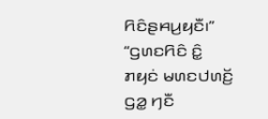ꤖꤢꤨꤔꤌꤣ꤬ꤟꤢꤪ꤯”
“ꤞꤛꤢꤖꤢꤨ ꤢꤨ꤭ ꤊꤟꤢꤦ ꤗꤛꤢꤓꤛꤢꤩ꤬ ꤞꤤ꤭ ꤚꤢꤪ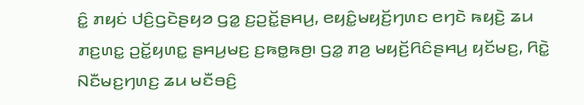ꤢꤨ꤭ ꤊꤟꤢꤦ ꤓꤢꤨ꤬ꤞꤢꤧꤔꤟꤤ ꤞꤤ꤭ ꤢ꤬ꤑꤢꤩ꤭ꤔꤌꤣ꤬, ꤕꤟꤢꤨ꤭ꤗꤟꤢꤩ꤬ꤚꤛꤢ ꤕꤚꤢꤧ ꤒꤟꤢꤧ꤬ ꤘꤣ ꤊꤢ꤬ꤛꤢ꤭ ꤑꤢꤩ꤭ꤟꤛꤢ꤭ ꤔꤌꤣ꤬ꤗꤢ꤬ ꤢ꤬ꤒꤥ꤭ꤒꤥ꤬꤯ ꤞꤤ꤭ ꤊꤤ꤬ ꤗꤟꤢꤩ꤬ꤖꤢꤨꤔꤌꤣ꤬ ꤟꤢꤩꤗꤢ꤬, ꤖꤢꤧ꤭ ꤡꤢꤪꤗꤢ꤬ꤚꤛꤢ꤬ ꤘꤣ ꤗꤢꤪꤋꤢꤨ꤬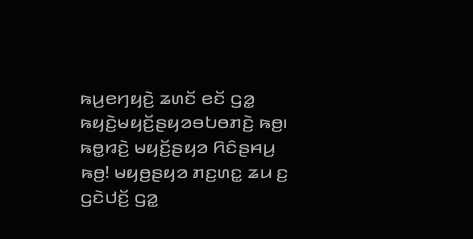ꤒꤣ꤬ꤕꤚꤟꤢꤧ꤬ ꤘꤛꤢꤩ ꤕꤢꤩ ꤞꤤ꤭ ꤒꤟꤢꤧ꤬ꤗꤟꤢꤩ꤬ꤔꤟꤤꤋꤝꤥꤊꤢꤧ꤬ ꤒꤥ꤬꤯
ꤒꤥ꤭ꤙꤢꤧ꤬ ꤗꤟꤢꤩ꤬ꤔꤟꤤ ꤖꤢꤨꤔꤌꤣ꤬ ꤒꤥ꤬! ꤗꤟꤥ꤬ꤔꤟꤤ ꤊꤢ꤬ꤛꤢ꤭ ꤘꤣ ꤢ꤬ ꤞꤢꤧꤓꤢꤩ꤬ ꤞꤤ꤭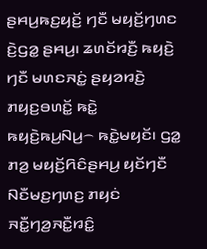ꤔꤌꤣ꤬ꤒꤢ꤬ꤟꤢꤩ꤬ ꤚꤢꤪ ꤗꤟꤢꤩ꤬ꤚꤛꤢ ꤢꤧ꤬ꤞꤤ꤭ ꤔꤌꤣ꤬꤯ ꤘꤛꤢꤩꤙꤢꤪ꤬ ꤒꤟꤢꤧ꤬ ꤚꤢꤪ ꤗꤛꤢꤏꤢꤦ꤭ ꤔꤟꤤꤙꤢꤧ꤬ ꤊꤟꤢ꤬ꤋꤛꤢꤩ꤭ ꤒꤢꤧ꤭ ꤒꤟꤢꤧ꤬ꤒꤣ꤬ꤡꤣ꤬꤮ ꤒꤢꤧ꤭ꤗꤟꤢꤩ꤯ ꤞꤤ꤭ ꤊꤤ꤬ ꤗꤟꤢꤩ꤬ꤖꤢꤨꤔꤌꤣ꤬ ꤟꤢꤩꤚꤢꤪ ꤡꤢꤪꤗꤢ꤬ꤚꤛꤢ꤬ ꤊꤟꤢꤦ ꤏꤢꤪ꤭ꤚꤤ꤬ꤏꤢꤪ꤭ꤙꤢꤨ꤭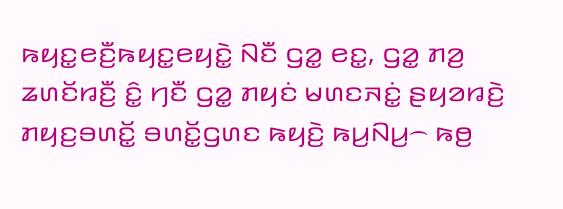ꤒꤟꤢ꤭ꤕꤢꤪ꤬ꤒꤟꤢ꤭ꤕꤟꤢꤧ꤭ ꤡꤢꤪ ꤞꤤ꤭ ꤕꤢ꤭, ꤞꤤ꤭ ꤊꤤ꤬ ꤘꤛꤢꤩꤙꤢꤪ꤬ ꤢꤨ꤭ ꤚꤢꤪ ꤞꤤ꤭ ꤊꤟꤢꤦ ꤗꤛꤢꤏꤢꤦ꤭ ꤔꤟꤤꤙꤢꤧ꤬ ꤊꤟꤢ꤬ꤋꤛꤢꤩ꤭ ꤋꤛꤢꤩ꤭ꤞꤛꤢ ꤒꤟꤢꤧ꤬ ꤒꤣ꤬ꤡꤣ꤬꤮ ꤒꤥ꤬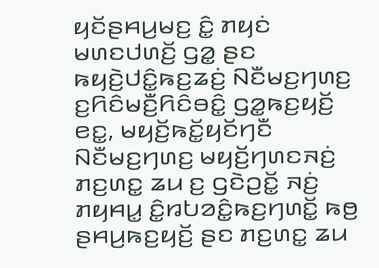ꤟꤢꤩꤔꤌꤣ꤬ꤗꤢ꤬ ꤢꤨ꤭ ꤊꤟꤢꤦ ꤗꤛꤢꤓꤛꤢꤩ꤬ ꤞꤤ꤭ ꤔꤢ ꤒꤟꤢꤧ꤬ꤓꤢꤨ꤭ꤒꤢ꤬ꤘꤢꤦ꤬ ꤡꤢꤪꤗꤢ꤬ꤚꤛꤢ꤬ ꤢ꤬ꤖꤢꤨꤗꤢꤪ꤬ꤖꤢꤨꤋꤢꤨ꤭ ꤞꤤ꤭ꤒꤢ꤬ꤟꤢꤩ꤬ ꤕꤢ꤭, ꤗꤟꤢꤩ꤬ꤒꤢꤩ꤭ꤟꤢꤩꤚꤢꤪ ꤡꤢꤪꤗꤢ꤬ꤚꤛꤢ꤬ ꤗꤟꤢꤩ꤬ꤚꤛꤢꤏꤢꤦ꤬ ꤊꤢ꤬ꤛꤢ꤭ ꤘꤣ ꤢ꤬ ꤞꤢꤧꤑꤢꤩ꤭ ꤏꤢꤦ꤬ ꤊꤟꤌꤣ꤭ ꤢꤨ꤭ꤙꤝꤤꤢꤨ꤭ꤒꤢ꤬ꤚꤛꤢꤩ꤭ ꤒꤥ꤬ ꤔꤌꤣ꤬ꤒꤢ꤬ꤟꤢꤩ꤬ ꤔꤢ ꤊꤢ꤬ꤛꤢ꤭ ꤘꤣ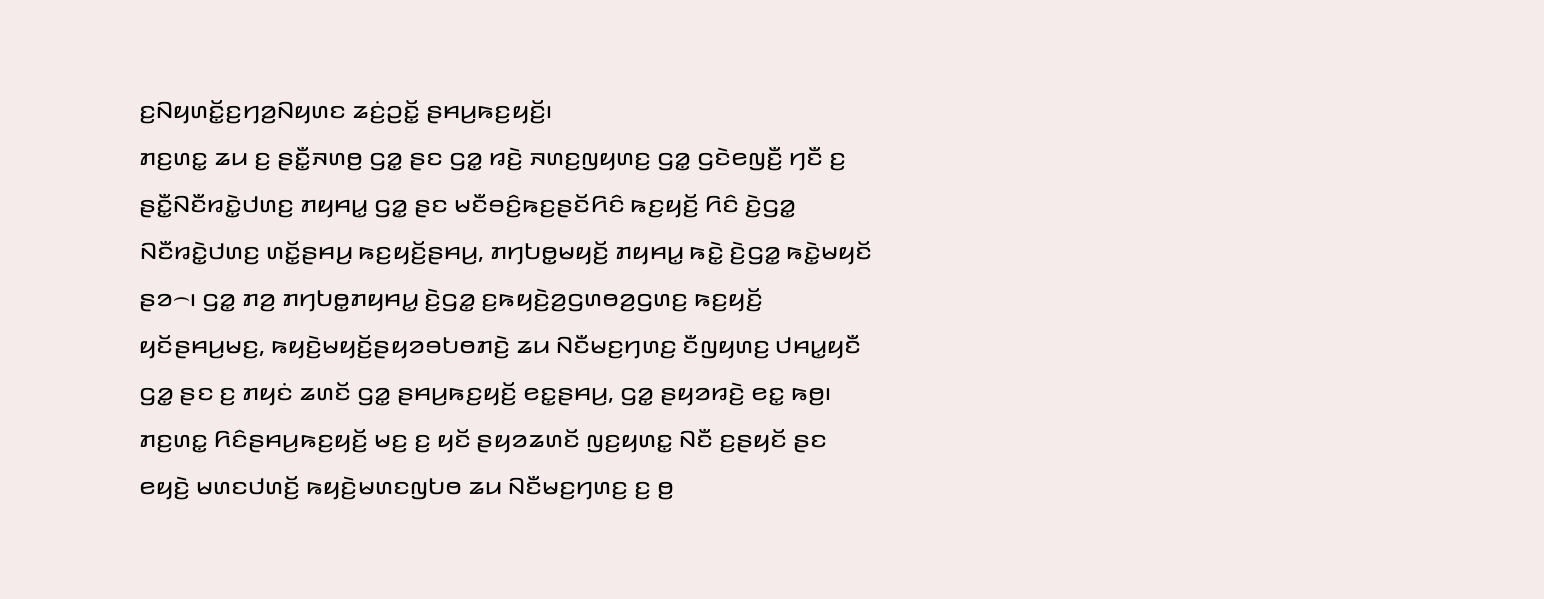ꤢ꤬ꤡꤟꤛꤢꤩ꤭ꤢ꤬ꤚꤤ꤬ꤡꤟꤛꤢ ꤘꤢꤦ꤬ꤑꤢꤩ꤭ ꤔꤌꤣ꤬ꤒꤢ꤬ꤟꤢꤩ꤬꤯
ꤊꤢ꤬ꤛꤢ꤭ ꤘꤣ ꤢ꤬ ꤔꤢꤪ꤭ꤏꤛꤥ꤬ ꤞꤤ꤭ ꤔꤢ ꤞꤤ꤭ ꤙꤢꤧ꤬ ꤏꤛꤢ꤬ꤜꤟꤛꤢ꤬ ꤞꤤ꤭ ꤞꤢꤧꤕꤜꤢꤪ꤬ ꤚꤢꤪ ꤢ꤬ ꤔꤢꤪ꤭ꤡꤢꤪꤙꤢꤧ꤭ꤓꤛꤢ꤬ ꤊꤟꤌꤣ꤭ ꤞꤤ꤭ ꤔꤢ ꤗꤢꤪꤋꤢꤨ꤬ꤒꤢ꤬ꤔꤢꤩꤖꤢꤨ ꤒꤢ꤬ꤟꤢꤩ꤬ ꤖꤢꤨ ꤢꤧ꤬ꤞꤤ꤭ ꤡꤢꤪꤙꤢꤧ꤭ꤓꤛꤢ꤬ ꤛꤢꤩ꤭ꤔꤌꤣ꤬ ꤒꤢ꤬ꤟꤢꤩ꤬ꤔꤌꤣ꤬, ꤊꤚꤝꤥ꤭ꤗꤟꤢꤩ꤬ ꤊꤟꤌꤣ꤭ ꤒꤢꤧ꤭ ꤢꤧ꤬ꤞꤤ꤭ ꤒꤢꤧ꤭ꤗꤟꤢꤩ ꤔꤤ꤮꤯ ꤞꤤ꤭ ꤊꤤ꤬ ꤊꤚꤝꤥ꤭ꤊꤟꤌꤣ꤭ ꤢꤧ꤬ꤞꤤ꤭ ꤢ꤬ꤒꤟꤢꤧ꤬ꤤ꤬ꤞꤛꤥꤤ꤬ꤞꤛꤢ꤬ ꤒꤢ꤬ꤟꤢꤩ꤬ ꤟꤢꤩꤔꤌꤣ꤬ꤗꤢ꤬, ꤒꤟꤢꤧ꤬ꤗꤟꤢꤩ꤬ꤔꤟꤤꤋꤝꤥꤊꤢꤧ꤬ ꤘꤣ ꤡꤢꤪꤗꤢ꤬ꤚꤛꤢ꤬ ꤢꤪꤜꤟꤛꤢ꤬ ꤓꤌꤣ꤭ꤟꤢꤪ ꤞꤤ꤭ ꤔꤢ ꤢ꤬ ꤊꤟꤢꤦ ꤘꤛꤢꤩ ꤞꤤ꤭ ꤔꤌꤣ꤬ꤒꤢ꤬ꤟꤢꤩ꤬ ꤕꤢ꤭ꤔꤌꤣ꤬, ꤞꤤ꤭ ꤔꤟꤤꤙꤢꤧ꤬ ꤕꤢ꤭ ꤒꤥ꤬꤯ ꤊꤢ꤬ꤛꤢ꤭ ꤖꤢꤨꤔꤌꤣ꤬ꤒꤢ꤬ꤟꤢꤩ꤬ ꤗꤢ꤬ ꤢ꤬ ꤟꤢꤩ ꤔꤟꤤꤘꤛꤢꤩ ꤜꤢ꤬ꤟꤛꤢ꤭ ꤡꤢꤪ ꤢ꤬ꤔꤟꤢꤩ ꤔꤢ ꤕꤟꤢꤧ꤬ ꤗꤛꤢꤓꤛꤢꤩ꤬ ꤒꤟꤢꤧ꤬ꤗꤛꤢꤜꤝꤥ ꤘꤣ ꤡꤢꤪꤗꤢ꤬ꤚꤛꤢ꤬ ꤢ꤬ ꤥ꤬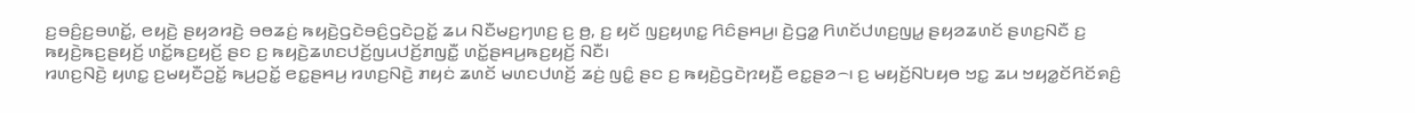ꤢ꤬ꤋꤢꤨ꤬ꤢ꤬ꤋꤛꤢꤩ꤭, ꤕꤟꤢꤧ꤬ ꤔꤟꤤꤙꤢꤧ꤬ ꤋꤥꤘꤢꤦ꤬ ꤒꤟꤢꤧ꤬ꤞꤢꤧꤋꤢꤨ꤬ꤞꤢꤧꤑꤢꤩ꤭ ꤘꤣ ꤡꤢꤪꤗꤢ꤬ꤚꤛꤢ꤬ ꤢ꤬ ꤥ꤬, ꤢ꤬ ꤟꤢꤩ ꤜꤢ꤬ꤟꤛꤢ꤭ ꤖꤢꤨꤔꤌꤣ꤬꤯ ꤢꤧ꤬ꤞꤤ꤭ ꤖꤛꤢꤩꤓꤛꤢ꤬ꤜꤣ꤭ ꤔꤟꤤꤘꤛꤢꤩ ꤔꤛꤢ꤬ꤡꤢꤪ ꤢ꤬ ꤒꤟꤢꤧ꤬ꤒꤢ꤬ꤔꤟꤢꤩ꤬ ꤛꤢꤩ꤭ꤒꤢ꤬ꤟꤢꤩ꤬ ꤔꤢ ꤢ꤬ ꤒꤟꤢꤧ꤬ꤘꤛꤢꤓꤢꤩ꤬ꤜꤣꤓꤢꤩ꤬ꤊꤜꤢꤪ꤭ ꤛꤢꤩ꤭ꤔꤌꤣ꤬ꤒꤢ꤬ꤟꤢꤩ꤬ ꤡꤢꤪ꤯
ꤙꤛꤢ꤬ꤡꤢꤧ꤬ ꤟꤛꤢ꤭ ꤢ꤬ꤗꤟꤢꤪꤑꤢꤩ꤭ ꤒꤣ꤬ꤑꤢꤩ꤭ ꤕꤢ꤭ꤔꤌꤣ꤬ ꤙꤛꤢ꤬ꤡꤢꤧ꤬ ꤊꤟꤢꤦ ꤘꤛꤢꤩ ꤗꤛꤢꤓꤛꤢꤩ꤬ ꤘꤢꤦ꤬ ꤜꤢꤨ꤭ ꤔꤢ ꤢ꤬ ꤒꤟꤢꤧ꤬ꤞꤢꤧꤐꤟꤢꤪ꤬ ꤕꤢ꤭ꤔꤤ꤮꤯ ꤢ꤬ ꤗꤟꤢꤩ꤬ꤡꤝꤟꤥ ꤠꤢ꤭ ꤘꤣ ꤠꤟꤤ꤭ꤢꤩꤖꤢꤩꤎꤢꤨ꤬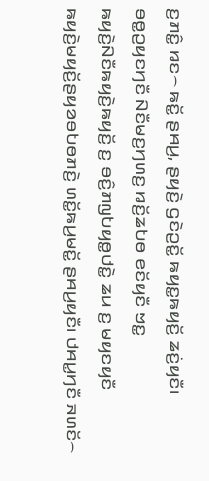ꤢ꤬ꤊꤢꤨ꤭ ꤙꤢ꤮ ꤒꤢꤩ꤭ ꤔꤌꤣ꤬, ꤔꤟꤢꤧ꤬ ꤞꤢꤧꤑꤢꤩ꤭ ꤒꤟꤢ꤭ꤒꤟꤢꤩ꤬ ꤘꤢꤦ꤬ꤟꤢꤪ꤯
ꤋꤥ꤭ꤑꤟꤢꤚꤢꤪ ꤡꤢꤪꤗꤢ꤬ꤚꤛꤢ꤬ ꤙꤢꤩ꤬ꤘꤝꤥ ꤕꤢꤩꤟꤢꤪ ꤠꤢ꤭ ꤒꤟꤢꤧ꤬ꤡꤢꤪꤒꤟꤢꤧ꤬ꤒꤟꤢꤩ꤬ ꤢ꤬ ꤋꤢꤨ꤬ꤊꤜꤝꤟꤥ꤭ꤓꤢꤧ꤭ ꤘꤣ ꤢ꤬ ꤗꤟꤢꤟꤢꤪ ꤒꤟꤢꤧ꤬ꤗꤟꤢꤩ꤬ꤔꤟꤤꤋꤝꤥꤊꤢꤧ꤬ ꤛꤢꤩ꤭ꤒꤣ꤬ꤗꤢꤩ꤭ ꤔꤌꤣ꤬ꤟꤢꤪ꤯ ꤓꤌꤣ꤭ꤚꤢꤪ ꤏꤛꤢꤩ꤮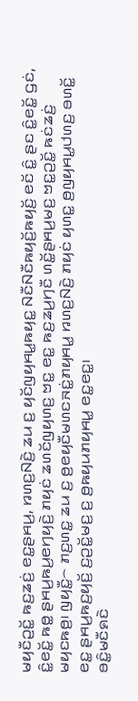ꤗꤟꤢꤪꤑꤢꤩ꤭ ꤒꤢ꤬ꤘꤢꤦ꤬ ꤕꤢ꤭ꤔꤌꤣ꤬, ꤙꤛꤢ꤬ꤡꤢꤧ꤬ ꤘꤣ ꤢ꤬ ꤟꤢꤩꤜꤟꤌꤣ꤭ꤒꤟꤢ꤭ ꤡꤢꤪꤡꤢꤪꤒꤟꤢꤩ꤬ꤒꤟꤢꤩ꤬ ꤕꤢꤩ ꤢꤨ꤭ ꤔꤢ ꤢꤨ꤭ꤕꤢꤩ꤭ ꤞꤢꤦ, ꤢꤨ꤭ꤕꤢꤩ꤭ ꤒꤥ꤭ ꤔꤌꤣ꤬ꤒꤣ꤬ꤕꤚꤟꤢꤧ꤬ ꤊꤟꤢꤦ ꤘꤛꤢꤩꤜꤟꤛꤢ꤬ ꤠꤢ꤭ ꤕꤢ꤭ ꤒꤢ꤬ꤘꤣ꤬ꤚꤢꤪ ꤛꤢꤩ꤭ꤔꤌꤣ꤬ꤗꤢ꤬ ꤠꤢ꤭ꤑꤢꤩ꤭ ꤒꤢꤦꤘꤢꤦ꤬ ꤗꤟꤢꤒꤥ꤬꤯ ꤜꤟꤢꤪ꤭꤮ ꤊꤢ꤬ꤛꤢ꤭ ꤘꤣ ꤢ꤬ ꤥ꤬ꤕꤟꤢꤪꤗꤛꤢꤏꤢꤦ꤭ꤊꤟꤌꤣ꤭ ꤙꤛꤢ꤬ꤡꤢꤧ꤬ ꤊꤟꤢꤦ ꤟꤛꤢ꤭ ꤥ꤬ꤜꤟꤌꤣ꤭ꤓꤛꤢ꤬ ꤋꤛꤢꤩ꤭ ꤕꤢ꤭ ꤔꤌꤣ꤬ꤒꤢ꤬ꤟꤢꤩ꤬ ꤢ꤬ꤑꤢꤩ꤭ꤗꤢ꤬ ꤢ꤬ ꤥ꤬ꤒꤟꤣꤊꤟꤌꤣ꤭ ꤕꤢ꤭ꤕꤢ꤭꤯
ꤋꤢꤨ꤭ꤗꤢꤪꤎꤢꤧ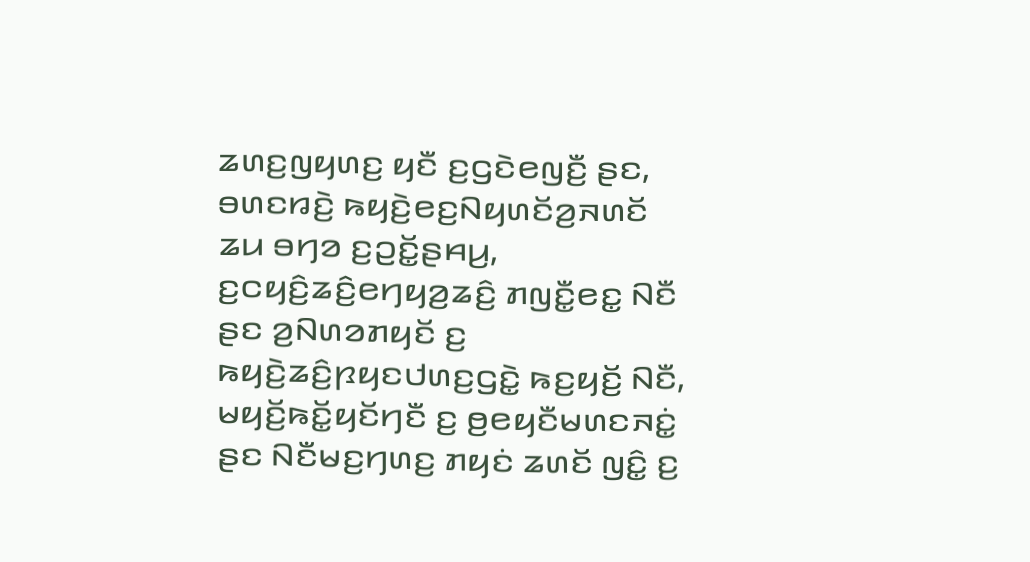ꤘꤛꤢ꤬ꤜꤟꤛꤢ꤬ ꤟꤢꤪ ꤢ꤬ꤞꤢꤧꤕꤜꤢꤪ꤬ ꤔꤢ, ꤋꤛꤢꤙꤢꤧ꤬ ꤒꤟꤢꤧ꤬ꤕꤢ꤬ꤡꤟꤛꤢꤩꤤ꤬ꤏꤛꤢꤩ ꤘꤣ ꤋꤚꤤ ꤢ꤬ꤑꤢꤩ꤭ꤔꤌꤣ꤬, ꤢ꤬ꤍꤟꤢꤨ꤬ꤘꤢꤨ꤬ꤕꤚꤟꤤ꤬ꤘꤢꤨ꤬ ꤊꤜꤢꤪ꤭ꤕꤢ꤭ ꤡꤢꤪ ꤔꤢ ꤤ꤬ꤡꤛꤤꤊꤟꤢꤩ ꤢ꤬ ꤒꤟꤢꤧ꤬ꤘꤢꤨ꤬ꤐꤟꤢꤓꤛꤢ꤬ꤞꤢꤧ꤭ ꤒꤢ꤬ꤟꤢꤩ꤬ ꤡꤢꤪ, ꤗꤟꤢꤩ꤬ꤒꤢꤩ꤭ꤟꤢꤩꤚꤢꤪ ꤢ꤬ ꤥ꤬ꤕꤟꤢꤪꤗꤛꤢꤏꤢꤦ꤭ ꤔꤢ ꤡꤢꤪꤗꤢ꤬ꤚꤛꤢ꤬ ꤊꤟꤢꤦ ꤘꤛꤢꤩ ꤜꤢꤨ꤭ ꤢ꤬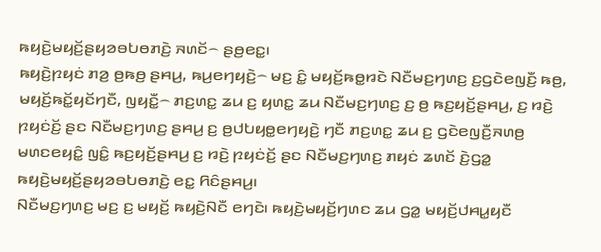ꤒꤟꤢꤧ꤬ꤗꤟꤢꤩ꤬ꤔꤟꤤꤋꤝꤥꤊꤢꤧ꤬ ꤏꤛꤢꤩ꤮ ꤔꤥ꤬ꤕꤢ꤭꤯
ꤒꤟꤢꤧ꤬ꤐꤟꤢꤦ ꤊꤤ꤬ ꤥ꤬ꤒꤥ꤬ ꤔꤌꤣ꤬, ꤒꤣ꤬ꤕꤚꤟꤢꤧ꤬꤮ ꤗꤢ꤬ ꤢꤨ꤭ ꤗꤟꤢꤩ꤬ꤒꤥ꤭ꤙꤢꤧ ꤡꤢꤪꤗꤢ꤬ꤚꤛꤢ꤬ ꤢ꤬ꤞꤢꤧꤕꤜꤢꤪ꤬ ꤒꤥ꤬, ꤗꤟꤢꤩ꤬ꤒꤢꤩ꤭ꤟꤢꤩꤚꤢꤪ, ꤜꤟꤢꤪ꤭꤮ ꤊꤢ꤬ꤛꤢ꤭ ꤘꤣ ꤢ꤬ ꤟꤛꤢ꤭ ꤘꤣ ꤡꤢꤪꤗꤢ꤬ꤚꤛꤢ꤬ ꤢ꤬ ꤥ꤬ ꤒꤢ꤬ꤟꤢꤩ꤬ꤔꤌꤣ꤬, ꤢ꤬ ꤙꤢꤧ꤬ ꤐꤟꤢꤦꤢꤩ꤬ ꤔꤢ ꤡꤢꤪꤗꤢ꤬ꤚꤛꤢ꤬ ꤔꤌꤣ꤬ ꤢ꤬ ꤥ꤬ꤓꤝꤟꤥ꤭ꤕꤚꤟꤢꤧ꤬ ꤚꤢꤪ ꤊꤢ꤬ꤛꤢ꤭ ꤘꤣ ꤢ꤬ ꤞꤢꤧꤕꤜꤢꤪ꤬ꤏꤛꤥ꤬ ꤗꤛꤢꤕꤟꤢꤨ꤭ ꤜꤢꤨ꤭ ꤒꤢ꤬ꤟꤢꤩ꤬ꤔꤌꤣ꤬ ꤢ꤬ ꤙꤢꤧ꤬ ꤐꤟꤢꤦꤢꤩ꤬ ꤔꤢ ꤡꤢꤪꤗꤢ꤬ꤚꤛꤢ꤬ ꤊꤟꤢꤦ ꤘꤛꤢꤩ ꤢꤧ꤬ꤞꤤ꤭ ꤒꤟꤢꤧ꤬ꤗꤟꤢꤩ꤬ꤔꤟꤤꤋꤝꤥꤊꤢꤧ꤬ ꤕꤢ꤭ ꤖꤢꤨꤔꤌꤣ꤬꤯
ꤡꤢꤪꤗꤢ꤬ꤚꤛꤢ꤬ ꤗꤢ꤬ ꤢ꤬ ꤗꤟꤢꤩ꤬ ꤒꤟꤢꤧ꤬ꤡꤢꤪ ꤕꤚꤢꤧ꤯ ꤒꤟꤢꤧ꤬ꤗꤟꤢꤩ꤬ꤚꤛꤢ ꤘꤣ ꤞꤤ꤭ ꤗꤟꤢꤩ꤬ꤓꤌꤣ꤭ꤟꤢꤪ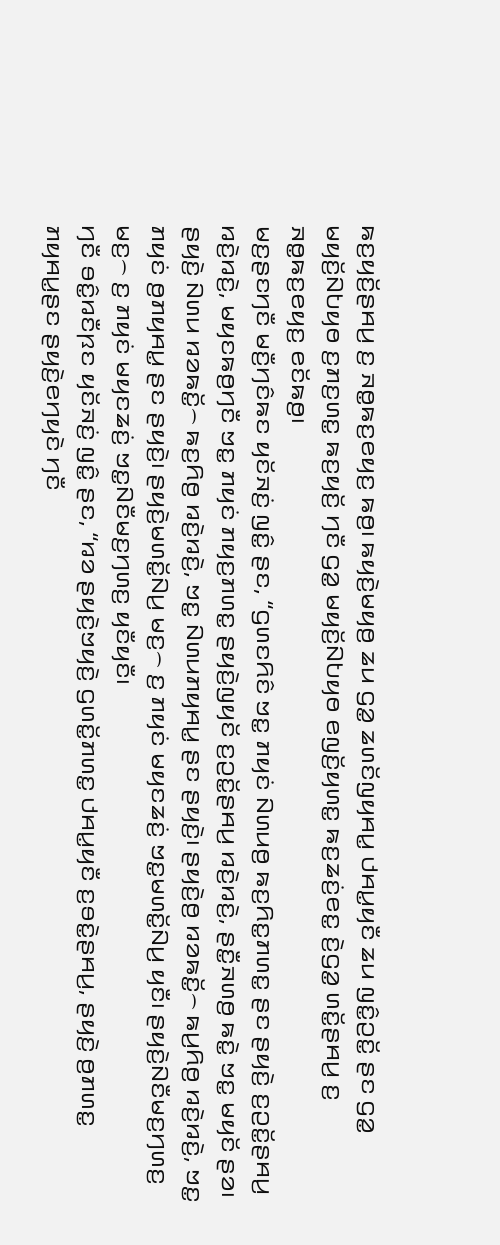ꤒꤢ꤬ꤟꤢꤩ꤬ꤔꤌꤣ꤬ ꤢ꤬ ꤏꤥ꤭ꤒꤢ꤬ꤕꤟꤢ꤬ ꤒꤥ꤬꤯ ꤒꤟꤢꤧ꤬ꤗꤟꤥ꤬ ꤘꤣ ꤞꤤ꤭ ꤘꤛꤢꤩꤜꤟꤌꤣ꤭ ꤓꤌꤣ꤭ꤟꤢꤪ ꤘꤣ ꤜꤢꤨ꤭ꤑꤢꤩ꤭ ꤔꤢ ꤞꤤ꤭ ꤗꤟꤢꤩ꤬ꤡꤝꤟꤥ ꤢ꤬ꤊꤢ꤬ꤛꤢ꤭ ꤒꤢ꤬ꤟꤢꤩ꤬ ꤚꤢꤪ ꤞꤤ꤭ ꤗꤟꤢꤩ꤬ꤡꤝꤟꤥ ꤕꤜꤢꤩ꤬ꤟꤛꤢ꤭ ꤒꤢ꤬ꤘꤢꤦ꤬ꤕꤢ꤭ ꤢꤧ꤬ꤞꤤ꤭ ꤛꤢꤩ꤭ꤔꤌꤣ꤬ ꤢ꤬ ꤏꤥ꤭ꤒꤢ꤬ꤕꤟꤢ꤬ ꤕꤢꤩꤒꤥ꤬꤯
ꤗꤢ꤬ꤔꤢꤚꤢꤪ ꤗꤢꤪ꤬ꤚꤢꤨꤒꤢ ꤟꤢꤩꤏꤢꤦ꤬ ꤜꤢꤨ꤭ ꤔꤢ, “ꤞꤛꤢꤖꤢꤨ ꤠꤢ꤭ ꤊꤟꤢꤦ ꤡꤛꤣꤥ꤬ ꤒꤢ꤬ꤖꤢ꤭ꤊꤛꤢ꤭ ꤔꤢ ꤔꤟꤢꤧ꤬ ꤢ꤬ꤑꤢꤩ꤭ꤔꤌꤣ꤬ ꤙꤢꤧ꤬ꤙꤢꤧ꤬, ꤗꤟꤢꤒꤥ꤬ꤚꤢꤪ ꤠꤢ꤭ ꤊꤟꤢꤦ ꤊꤟꤢ꤬ꤊꤛꤢ꤭ ꤔꤟꤢꤧ꤬ꤜꤟꤢꤩ ꤢ꤬ꤑꤢꤩ꤭ꤔꤌꤣ꤬ ꤙꤢꤧ꤬ꤙꤢꤧ꤬, ꤔꤢꤪ꤭ꤏꤛꤥ꤬ ꤒꤢꤧ꤭ ꤠꤢ꤭ ꤗꤟꤢꤩ ꤔꤤ꤯ ꤔꤟꤢꤧ꤬ ꤡꤛꤣ ꤙꤤꤒꤢꤩ꤭꤮ ꤒꤢ꤬ꤖꤥ꤬ ꤙꤢꤧ꤬ꤙꤢꤧ꤬, ꤠꤢ꤭ ꤡꤛꤣꤊꤟꤌꤣ꤭ ꤔꤢ ꤔꤟꤢꤧ꤬꤯ ꤔꤟꤢꤧ꤬ꤥ꤬ ꤙꤤꤒꤢꤩ꤭꤮ ꤒꤣ꤬ꤖꤥ꤬ ꤙꤢꤧ꤬ꤙꤢꤧ꤬, ꤠꤢ꤭ ꤊꤟꤢꤦ ꤥ꤬ꤊꤟꤌꤣ꤭ ꤔꤢ ꤔꤟꤢꤧ꤬꤯ ꤔꤟꤢꤧ꤬ꤗꤛꤢꤩ꤭ꤡꤣ꤬ ꤗꤢ꤬꤮ ꤢ꤬ ꤊꤟꤢꤦ ꤗꤟꤢꤘꤢꤦ꤬ ꤠꤢ꤭ꤗꤛꤢꤩ꤭ꤡꤣ꤬ ꤟꤢꤪ꤯ ꤔꤟꤢꤧ꤬ꤡꤢꤪꤗꤢ꤬ꤚꤛꤢ꤬ ꤗꤢ꤬꤮ ꤢ꤬ ꤊꤟꤢꤦ ꤗꤟꤢꤘꤢꤦ꤬ ꤠꤢ꤭ꤡꤢꤪꤗꤢ꤬ꤚꤛꤢ꤬ ꤟꤢꤪꤟꤢꤪ꤯
ꤚꤢꤪ ꤋꤢꤨ꤭ꤙꤢꤪꤐꤢ ꤟꤢꤩꤏꤢꤦ꤬ ꤜꤢꤨ꤭ ꤔꤢ, “ꤙꤤ ꤔꤟꤢꤧ꤬ꤠꤟꤢꤧ꤬ ꤞꤛꤢꤩ꤭ꤊꤛꤢ꤭ ꤓꤌꤣ꤭ꤟꤢꤪ ꤢ꤬ꤋꤢꤧ꤭ꤔꤌꤣ꤬, ꤔꤟꤢꤧ꤬ ꤥ꤬ꤊꤛꤢ꤭ ꤊꤟꤌꤣ꤭ꤔꤢ ꤔꤟꤢꤧ꤬ꤕꤚꤟꤢꤧ ꤚꤢꤪ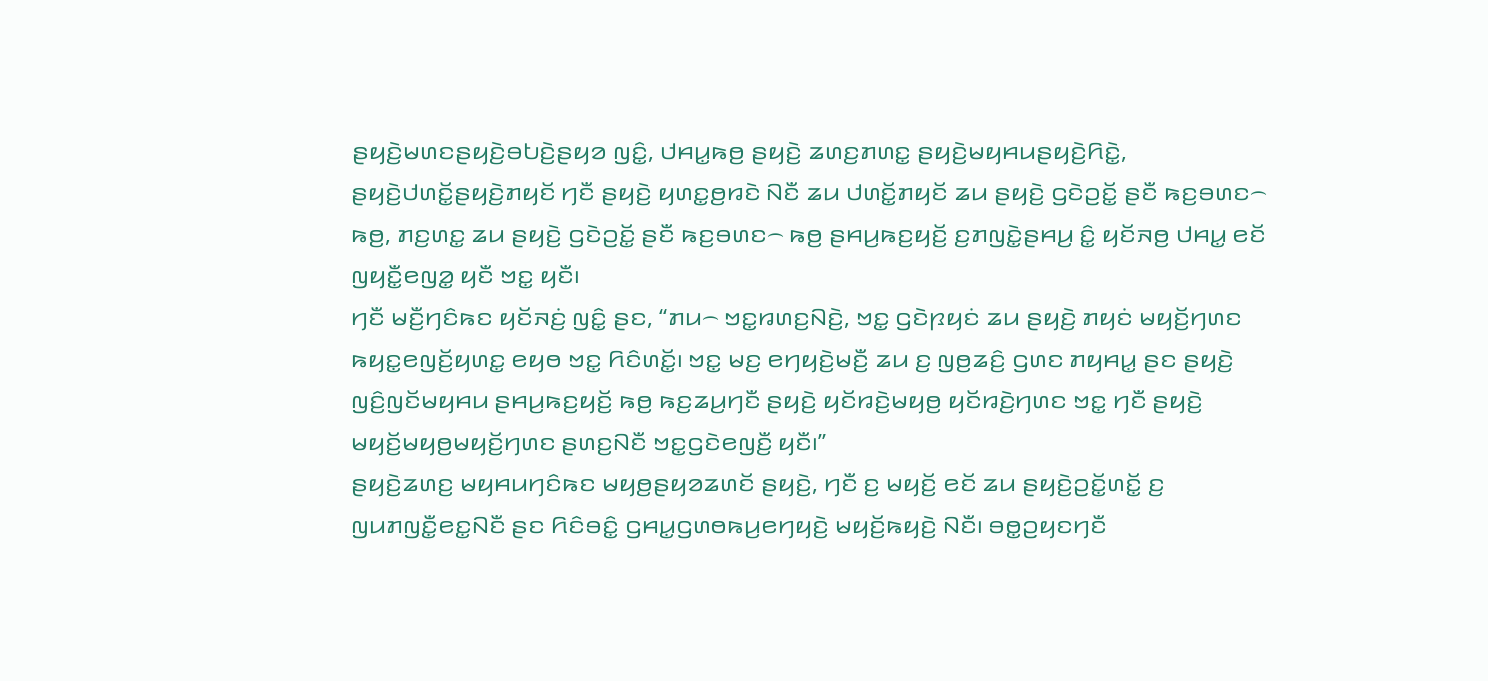ꤔꤟꤢꤧ꤬ꤗꤛꤢꤔꤟꤢꤧ꤬ꤋꤝꤢꤧ꤬ꤔꤟꤤ ꤜꤢꤨ꤭, ꤓꤌꤣ꤭ꤒꤥ꤬ ꤔꤟꤢꤧ꤬ ꤘꤛꤢ꤬ꤊꤛꤢ꤭ ꤔꤟꤢꤧ꤬ꤗꤟꤌꤣꤔꤟꤢꤧ꤬ꤖꤢꤧ꤭, ꤔꤟꤢꤧ꤬ꤓꤛꤢꤩ꤭ꤔꤟꤢꤧ꤬ꤊꤟꤢꤩ ꤚꤢꤪ ꤔꤟꤢꤧ꤬ ꤟꤛꤢ꤭ꤥ꤬ꤙꤢꤧ ꤡꤢꤪ ꤘꤣ ꤓꤛꤢꤩ꤭ꤊꤟꤢꤩ ꤘꤣ ꤔꤟꤢꤧ꤬ ꤞꤢꤧꤑꤢꤩ꤭ ꤔꤢꤪ ꤒꤢ꤬ꤋꤛꤢ꤮ ꤒꤥ꤬, ꤊꤢ꤬ꤛꤢ꤭ ꤘꤣ ꤔꤟꤢꤧ꤬ ꤞꤢꤧꤑꤢꤩ꤭ ꤔꤢꤪ ꤒꤢ꤬ꤋꤛꤢ꤮ ꤒꤥ꤬ ꤔꤌꤣ꤬ꤒꤢ꤬ꤟꤢꤩ꤬ ꤢ꤬ꤊꤜꤢꤧ꤭ꤔꤌꤣ꤬ ꤢꤨ꤭ ꤟꤢꤩꤏꤥ꤬ ꤓꤌꤣ꤭ ꤕꤢꤩ ꤜꤟꤢꤪ꤭ꤕꤜꤤ꤭ ꤟꤢꤪ ꤠꤢ꤭ ꤟꤢꤪ꤯
ꤚꤢꤪ ꤗꤢꤪ꤬ꤚꤢꤨꤒꤢ ꤟꤢꤩꤏꤢꤦ꤬ ꤜꤢꤨ꤭ ꤔꤢ, “ꤊꤣ꤮ ꤠꤢ꤭ꤙꤛꤢ꤬ꤡꤢꤧ꤬, ꤠꤢ꤭ ꤞꤢꤧꤐꤟꤢꤦ ꤘꤣ ꤔꤟꤢꤧ꤬ ꤊꤟꤢꤦ ꤗꤟꤢꤩ꤬ꤚꤛꤢ ꤒꤟꤢ꤭ꤕꤜꤢꤩ꤬ꤟꤛꤢ꤭ ꤕꤟꤥ ꤠꤢ꤭ ꤖꤢꤨꤛꤢꤩ꤭꤯ ꤠꤢ꤭ ꤗꤢ꤬ ꤕꤚꤟꤢꤧ꤬ꤗꤢꤪ꤬ ꤘꤣ ꤢ꤬ ꤜꤥ꤬ꤘꤢꤨ꤬ ꤞꤛꤢ ꤊꤟꤌꤣ꤭ ꤔꤢ ꤔꤟꤢꤧ꤬ ꤜꤢꤨ꤬ꤜꤢꤩꤗꤟꤌꤣ ꤔꤌꤣ꤬ꤒꤢ꤬ꤟꤢꤩ꤬ ꤒꤥ꤬ ꤒꤢ꤬ꤘꤣ꤬ꤚꤢꤪ ꤔꤟꤢꤧ꤬ ꤟꤢꤩꤙꤢꤧ꤬ꤗꤟꤥ꤬ ꤟꤢꤩꤙꤢꤧ꤬ꤚꤛꤢ ꤠꤢ꤭ ꤚꤢꤪ ꤔꤟꤢꤧ꤬ ꤗꤟꤢꤩ꤬ꤗꤟꤥ꤬ꤗꤟꤢꤩ꤬ꤚꤛꤢ ꤔꤛꤢ꤬ꤡꤢꤪ ꤠꤢ꤭ꤞꤢꤧꤕꤜꤢꤪ꤬ ꤟꤢꤪ꤯”
ꤔꤟꤢꤧ꤬ꤘꤛꤢ꤬ ꤗꤟꤌꤣꤚꤢꤨꤒꤢ ꤗꤟꤥ꤬ꤔꤟꤤꤘꤛꤢꤩ ꤔꤟꤢꤧ꤬, ꤚꤢꤪ ꤢ꤬ ꤗꤟꤢꤩ꤬ ꤕꤢꤩ ꤘꤣ ꤔꤟꤢꤧ꤬ꤑꤢꤩ꤭ꤛꤢꤩ꤭ ꤢ꤬ ꤜꤣꤊꤜꤢꤪ꤭ꤕꤢ꤭ꤡꤢꤪ ꤔꤢ ꤖꤢꤨꤋꤢꤨ꤭ ꤞꤌꤣ꤭ꤞꤛꤥꤒꤣ꤬ꤕꤚꤟꤢꤧ꤬ ꤗꤟꤢꤩ꤬ꤒꤟꤢꤧ꤬ ꤡꤢꤪ꤯ ꤋꤥ꤭ꤑꤟꤢꤚꤢꤪ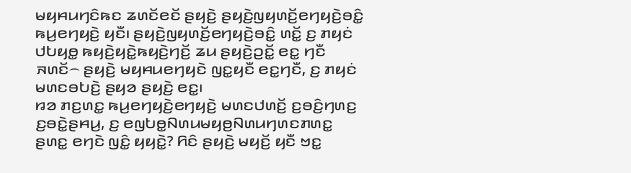ꤗꤟꤌꤣꤚꤢꤨꤒꤢ ꤘꤛꤢꤩꤕꤢꤩ ꤔꤟꤢꤧ꤬ ꤔꤟꤢꤧ꤬ꤜꤟꤛꤢꤩ꤬ꤕꤚꤟꤢꤧ꤬ꤋꤢꤨ꤭ ꤒꤣ꤬ꤕꤚꤟꤢꤧ꤬ ꤟꤢꤪ꤯ ꤔꤟꤢꤧ꤬ꤜꤟꤛꤢꤩ꤬ꤕꤚꤟꤢꤧ꤬ꤋꤢꤨ꤭ ꤛꤢꤩ꤭ ꤢ꤬ ꤊꤟꤢꤦ ꤓꤝꤟꤥ꤭ ꤒꤟꤢꤧ꤬ꤟꤢꤧ꤭ꤒꤟꤢꤧ꤬ꤚꤢꤩ꤬ ꤘꤣ ꤔꤟꤢꤧ꤬ꤑꤢꤩ꤭ ꤕꤢ꤭ ꤚꤢꤪ ꤏꤛꤢꤩ꤮ ꤔꤟꤢꤧ꤬ ꤗꤟꤌꤣꤕꤚꤟꤢꤧ ꤜꤢ꤭ꤟꤢꤪ ꤕꤢ꤭ꤚꤢꤪ, ꤢ꤬ ꤊꤟꤢꤦ ꤗꤛꤢꤋꤝꤢꤧ꤬ ꤔꤟꤤ ꤔꤟꤢꤧ꤬ ꤕꤢ꤭꤯
ꤙꤤ ꤊꤢ꤬ꤛꤢ꤭ ꤒꤣ꤬ꤕꤚꤟꤢꤧ꤬ꤕꤚꤟꤢꤧ꤬ ꤗꤛꤢꤓꤛꤢꤩ꤬ ꤢ꤬ꤋꤢꤨ꤬ꤚꤛꤢ꤬ ꤢ꤬ꤋꤢꤧ꤭ꤔꤌꤣ꤬, ꤢ꤬ ꤕꤜꤝꤥ꤭ꤡꤛꤣꤗꤟꤥ꤬ꤡꤛꤣꤚꤛꤢꤊꤛꤢ꤭ ꤔꤛꤢ꤭ ꤕꤚꤢꤧ ꤜꤢꤨ꤭ ꤟꤟꤢꤧ꤭? ꤖꤢꤨ ꤔꤟꤢꤧ꤬ ꤗꤟꤢꤩ꤬ ꤟꤢꤪ ꤠꤢ꤭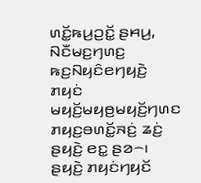ꤛꤢꤩ꤭ꤒꤣ꤬ꤑꤢꤩ꤭ ꤔꤌꤣ꤬, ꤡꤢꤪꤗꤢ꤬ꤚꤛꤢ꤬ ꤒꤢ꤬ꤡꤟꤢꤨꤕꤚꤟꤢꤧ꤬ ꤊꤟꤢꤦ ꤗꤟꤢꤩ꤬ꤗꤟꤥ꤬ꤗꤟꤢꤩ꤬ꤚꤛꤢ ꤊꤟꤢ꤬ꤋꤛꤢꤩ꤭ꤏꤢꤦ꤬ ꤘꤢꤦ꤬ ꤔꤟꤢꤧ꤬ ꤕꤢ꤭ ꤔꤤ꤮꤯
ꤔꤟꤢꤧ꤬ ꤊꤟꤢꤦꤚꤟꤢꤩ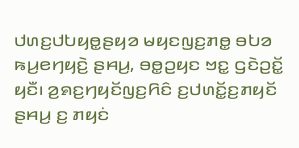ꤓꤛꤢ꤬ꤓꤝꤟꤥ꤭ꤔꤟꤤ ꤗꤟꤢꤜꤢ꤬ꤊꤥ꤭ ꤋꤝꤤ ꤒꤣ꤬ꤕꤚꤟꤢꤧ꤬ ꤔꤌꤣ꤬, ꤋꤥ꤭ꤑꤟꤢ ꤠꤢ꤭ ꤞꤢꤧꤑꤢꤩ꤭ ꤟꤢꤪ꤯ ꤤ꤬ꤎꤢ꤬ꤚꤟꤢꤩꤜꤢ꤬ꤖꤢꤨ ꤢ꤬ꤓꤛꤢꤩ꤭ꤢ꤬ꤊꤟꤢꤩ ꤔꤌꤣ꤬ ꤢ꤬ ꤊꤟꤢꤦ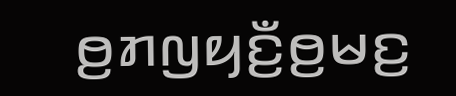ꤥ꤬ꤊꤜꤟꤢꤪ꤬ꤥ꤬ꤗꤢ꤬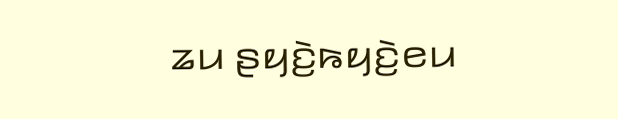ꤘꤣ ꤔꤟꤢꤧ꤬ꤒꤟꤢꤧ꤬ꤕꤣ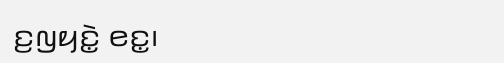ꤢ꤬ꤜꤟꤢꤧ꤭ ꤕꤢ꤭꤯